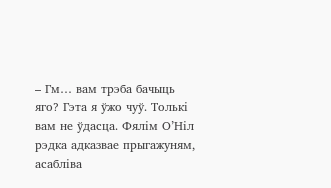– Гм… вам трэба бачыць яго? Гэта я ўжо чуў. Толькі вам не ўдасца. Фялім О’Ніл рэдка адказвае прыгажуням, асабліва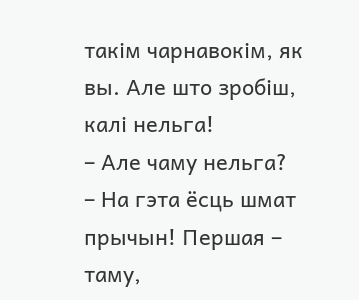такім чарнавокім, як вы. Але што зробіш, калі нельга!
– Але чаму нельга?
– На гэта ёсць шмат прычын! Першая – таму,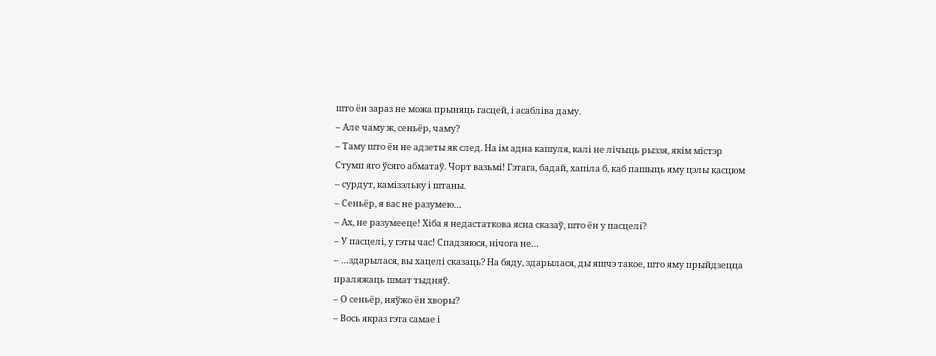што ён зараз не можа прыняць гасцей, і асабліва даму.
– Але чаму ж, сеньёр, чаму?
– Таму што ён не адзеты як след. На ім адна кашуля, калі не лічыць рыззя, якім містэр Стумп яго ўсяго абматаў. Чорт вазьмі! Гэтага, бадай, хапіла б, каб пашыць яму цэлы касцюм – сурдут, камізэльку і штаны.
– Сеньёр, я вас не разумею…
– Ах, не разумееце! Хіба я недастаткова ясна сказаў, што ён у пасцелі?
– У пасцелі, у гэты час! Спадзяюся, нічога не…
– …здарылася, вы хацелі сказаць? На бяду, здарылася, ды яшчэ такое, што яму прыйдзецца праляжаць шмат тыдняў.
– О сеньёр, няўжо ён хворы?
– Вось якраз гэта самае і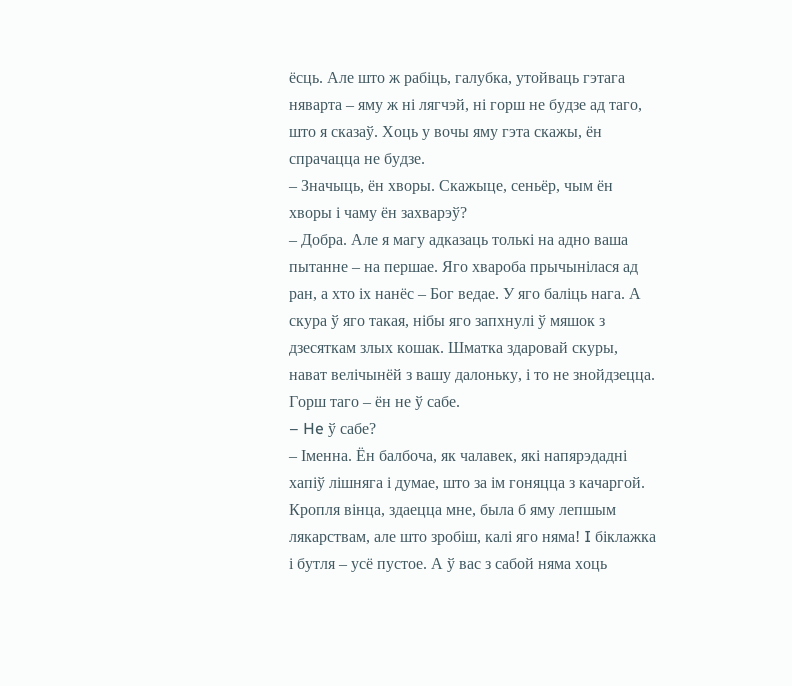ёсць. Але што ж рабіць, галубка, утойваць гэтага няварта – яму ж ні лягчэй, ні горш не будзе ад таго, што я сказаў. Хоць у вочы яму гэта скажы, ён спрачацца не будзе.
– Значыць, ён хворы. Скажыце, сеньёр, чым ён хворы і чаму ён захварэў?
– Добра. Але я магу адказаць толькі на адно ваша пытанне – на першае. Яго хвароба прычынілася ад ран, а хто іх нанёс – Бог ведае. У яго баліць нага. А скура ў яго такая, нібы яго запхнулі ў мяшок з дзесяткам злых кошак. Шматка здаровай скуры, нават велічынёй з вашу далоньку, і то не знойдзецца. Горш таго – ён не ў сабе.
– He ў сабе?
– Іменна. Ён балбоча, як чалавек, які напярэдадні хапіў лішняга і думае, што за ім гоняцца з качаргой. Кропля вінца, здаецца мне, была б яму лепшым лякарствам, але што зробіш, калі яго няма! I біклажка і бутля – усё пустое. А ў вас з сабой няма хоць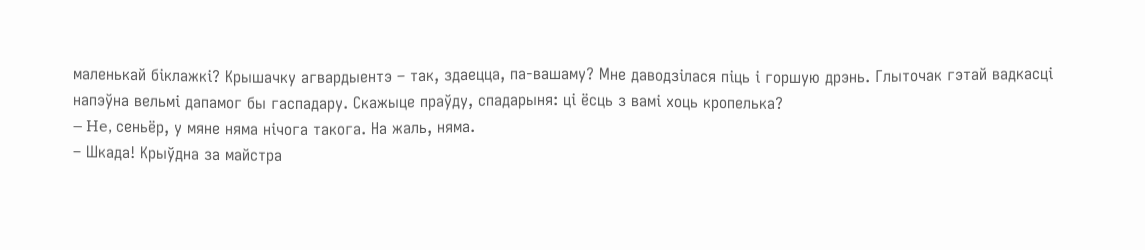маленькай біклажкі? Крышачку агвардыентэ – так, здаецца, па-вашаму? Мне даводзілася піць і горшую дрэнь. Глыточак гэтай вадкасці напэўна вельмі дапамог бы гаспадару. Скажыце праўду, спадарыня: ці ёсць з вамі хоць кропелька?
– He, сеньёр, у мяне няма нічога такога. На жаль, няма.
– Шкада! Крыўдна за майстра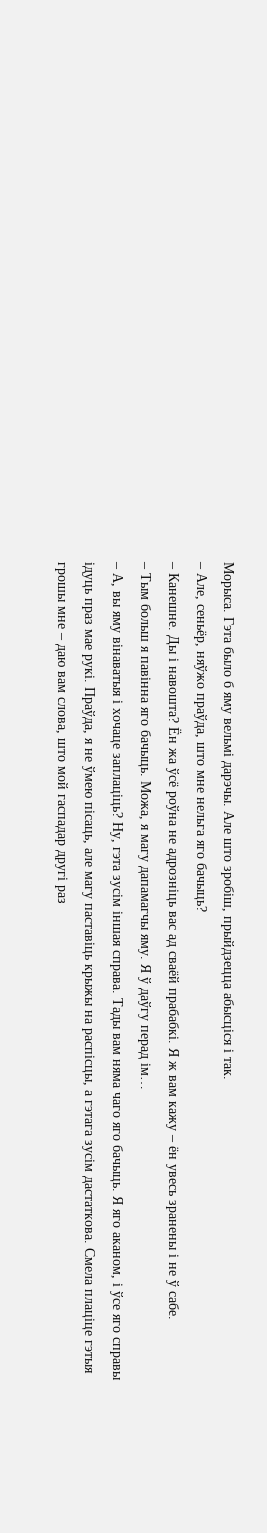Морыса. Гэта было б яму вельмі дарэчы. Але што зробіш, прыйдзецца абысціся і так.
– Але, сеньёр, няўжо праўда, што мне нельга яго бачыць?
– Канешне. Ды і навошта? Ён жа ўсё роўна не адрозніць вас ад сваёй прабабкі. Я ж вам кажу – ён увесь зранены і не ў сабе.
– Тым больш я павінна яго бачыць. Можа, я магу дапамагчы яму. Я ў даўгу перад ім…
– А, вы яму вінаватыя і хочаце заплаціць? Ну, гэта зусім іншая справа. Тады вам няма чаго яго бачыць. Я яго аканом, і ўсе яго справы ідуць праз мае рукі. Праўда, я не ўмею пісаць, але магу паставіць крыжы на распісцы, а гэтага зусім дастаткова. Смела плаціце гэтыя грошы мне – даю вам слова, што мой гаспадар другі раз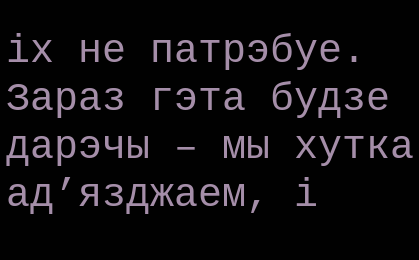іх не патрэбуе. Зараз гэта будзе дарэчы – мы хутка ад’язджаем, і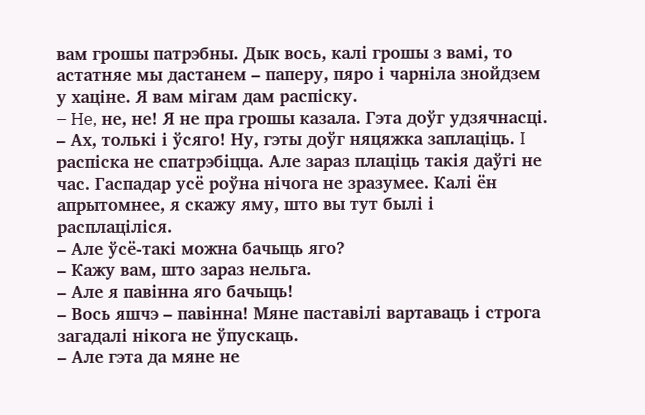вам грошы патрэбны. Дык вось, калі грошы з вамі, то астатняе мы дастанем – паперу, пяро і чарніла знойдзем у хаціне. Я вам мігам дам распіску.
– He, не, не! Я не пра грошы казала. Гэта доўг удзячнасці.
– Ах, толькі і ўсяго! Ну, гэты доўг няцяжка заплаціць. I распіска не спатрэбіцца. Але зараз плаціць такія даўгі не час. Гаспадар усё роўна нічога не зразумее. Калі ён апрытомнее, я скажу яму, што вы тут былі і расплаціліся.
– Але ўсё-такі можна бачыць яго?
– Кажу вам, што зараз нельга.
– Але я павінна яго бачыць!
– Вось яшчэ – павінна! Мяне паставілі вартаваць і строга загадалі нікога не ўпускаць.
– Але гэта да мяне не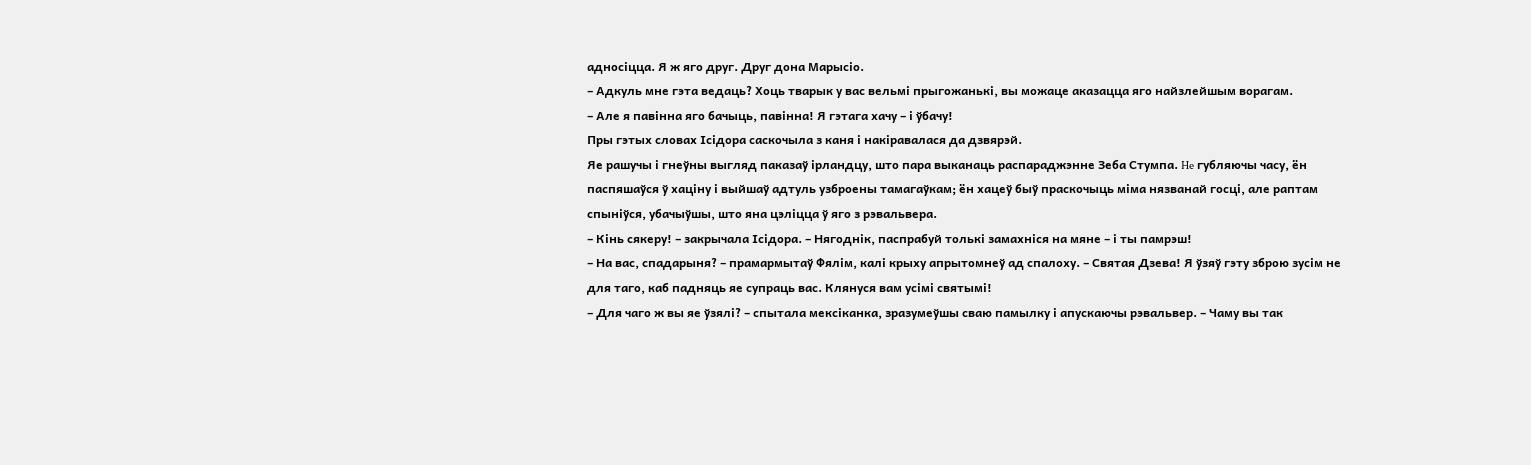адносіцца. Я ж яго друг. Друг дона Марысіо.
– Адкуль мне гэта ведаць? Хоць тварык у вас вельмі прыгожанькі, вы можаце аказацца яго найзлейшым ворагам.
– Але я павінна яго бачыць, павінна! Я гэтага хачу – і ўбачу!
Пры гэтых словах Ісідора саскочыла з каня і накіравалася да дзвярэй.
Яе рашучы і гнеўны выгляд паказаў ірландцу, што пара выканаць распараджэнне Зеба Стумпа. He губляючы часу, ён паспяшаўся ў хаціну і выйшаў адтуль узброены тамагаўкам; ён хацеў быў праскочыць міма нязванай госці, але раптам спыніўся, убачыўшы, што яна цэліцца ў яго з рэвальвера.
– Кінь сякеру! – закрычала Ісідора. – Нягоднік, паспрабуй толькі замахніся на мяне – і ты памрэш!
– На вас, спадарыня? – прамармытаў Фялім, калі крыху апрытомнеў ад спалоху. – Святая Дзева! Я ўзяў гэту зброю зусім не для таго, каб падняць яе супраць вас. Клянуся вам усімі святымі!
– Для чаго ж вы яе ўзялі? – спытала мексіканка, зразумеўшы сваю памылку і апускаючы рэвальвер. – Чаму вы так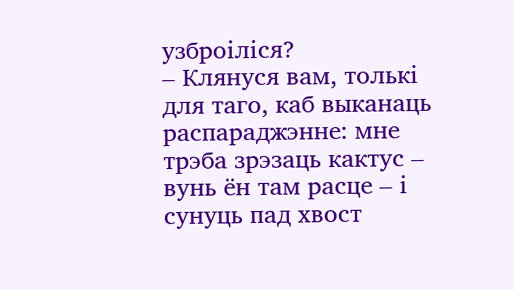узброіліся?
– Клянуся вам, толькі для таго, каб выканаць распараджэнне: мне трэба зрэзаць кактус – вунь ён там расце – і сунуць пад хвост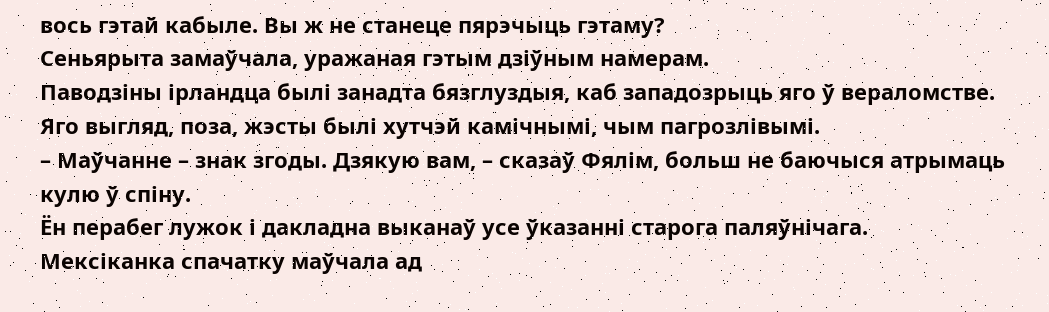вось гэтай кабыле. Вы ж не станеце пярэчыць гэтаму?
Сеньярыта замаўчала, уражаная гэтым дзіўным намерам.
Паводзіны ірландца былі занадта бязглуздыя, каб западозрыць яго ў вераломстве. Яго выгляд, поза, жэсты былі хутчэй камічнымі, чым пагрозлівымі.
– Маўчанне – знак згоды. Дзякую вам, – сказаў Фялім, больш не баючыся атрымаць кулю ў спіну.
Ён перабег лужок і дакладна выканаў усе ўказанні старога паляўнічага.
Мексіканка спачатку маўчала ад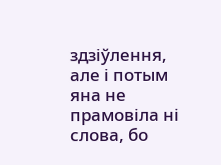здзіўлення, але і потым яна не прамовіла ні слова, бо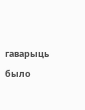гаварыць было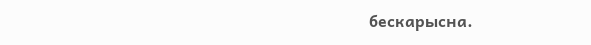бескарысна.